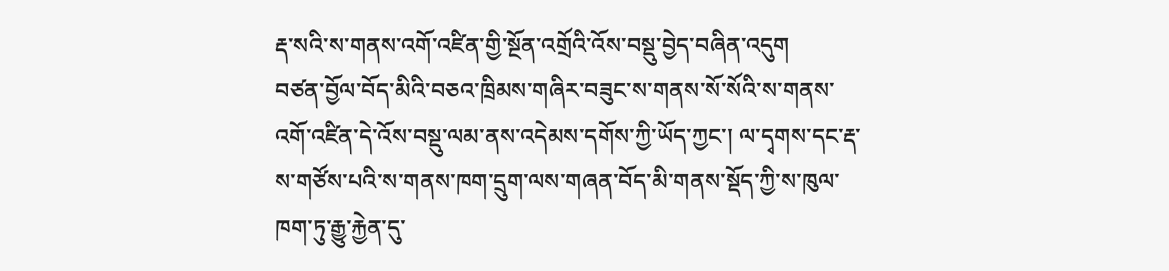རྡ་སའི་ས་གནས་འགོ་འཛིན་གྱི་སྔོན་འགྲོའི་འོས་བསྡུ་བྱེད་བཞིན་འདུག
བཙན་བྱོལ་བོད་མིའི་བཅའ་ཁྲིམས་གཞིར་བཟུང་ས་གནས་སོ་སོའི་ས་གནས་འགོ་འཛིན་དེ་འོས་བསྡུ་ལམ་ནས་འདེམས་དགོས་ཀྱི་ཡོད་ཀྱང་། ལ་དྭགས་དང་རྡ་ས་གཙོས་པའི་ས་གནས་ཁག་དྲུག་ལས་གཞན་བོད་མི་གནས་སྡོད་ཀྱི་ས་ཁུལ་ཁག་ཏུ་རྒྱུ་རྐྱེན་དུ་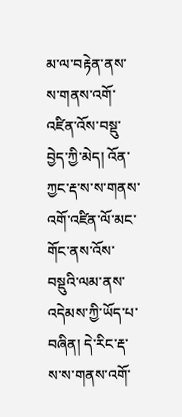མ་ལ་བརྟེན་ནས་ས་གནས་འགོ་འཛིན་འོས་བསྡུ་བྱེད་ཀྱི་མེད། འོན་ཀྱང་རྡ་ས་ས་གནས་འགོ་འཛིན་ལོ་མང་གོང་ནས་འོས་བསྡུའི་ལམ་ནས་འདེམས་ཀྱི་ཡོད་པ་བཞིན། དེ་རིང་རྡ་ས་ས་གནས་འགོ་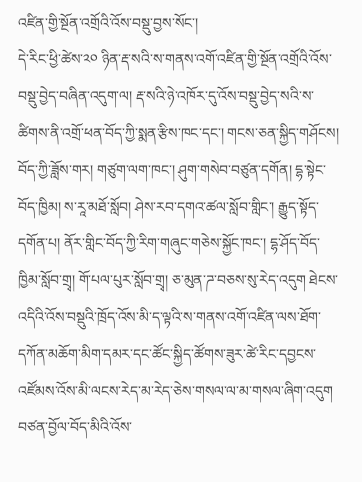འཛིན་གྱི་སྔོན་འགྲོའི་འོས་བསྡུ་བྱས་སོང་།
དེ་རིང་ཕྱི་ཚེས་༢༠ ཉིན་རྡ་སའི་ས་གནས་འགོ་འཛིན་གྱི་སྔོན་འགྲོའི་འོས་བསྡུ་བྱེད་བཞིན་འདུག་ལ། རྡ་སའི་ཉེ་འཁོར་དུ་འོས་བསྡུ་བྱེད་སའི་ས་ཚིགས་ནི་འགྲོ་ཕན་བོད་ཀྱི་སྨན་རྩིས་ཁང་དང་། གངས་ཅན་སྐྱིད་གཤོངས། བོད་ཀྱི་ཟློས་གར། གཙུག་ལག་ཁང་། ཤུག་གསེབ་བཙུན་དགོན། དྷ་སྟེང་བོད་ཁྱིམ། ས་རཱ་མཐོ་སློབ། ཤེས་རབ་དགའ་ཚལ་སློབ་གླིང་། རྒྱུད་སྟོད་དགོན་པ། ནོར་གླིང་བོད་ཀྱི་རིག་གཞུང་གཅེས་སྐྱོང་ཁང་། དྷ་ཤོད་བོད་ཁྱིམ་སློབ་གྲྭ། གོ་པལ་པུར་སློབ་གྲྭ། ཅ་མུན་ཌ་བཅས་སུ་རེད་འདུག ཐེངས་འདིའི་འོས་བསྡུའི་ཁྲོད་འོས་མི་ད་ལྟའི་ས་གནས་འགོ་འཛིན་ལས་ཐོག་དཀོན་མཆོག་མིག་དམར་དང་ཚོང་སྐྱིད་ཚོགས་ཟུར་ཚེ་རིང་དབྱངས་འཛོམས་འོས་མི་ལངས་རེད་མ་རེད་ཅེས་གསལ་ལ་མ་གསལ་ཞིག་འདུག བཙན་བྱོལ་བོད་མིའི་འོས་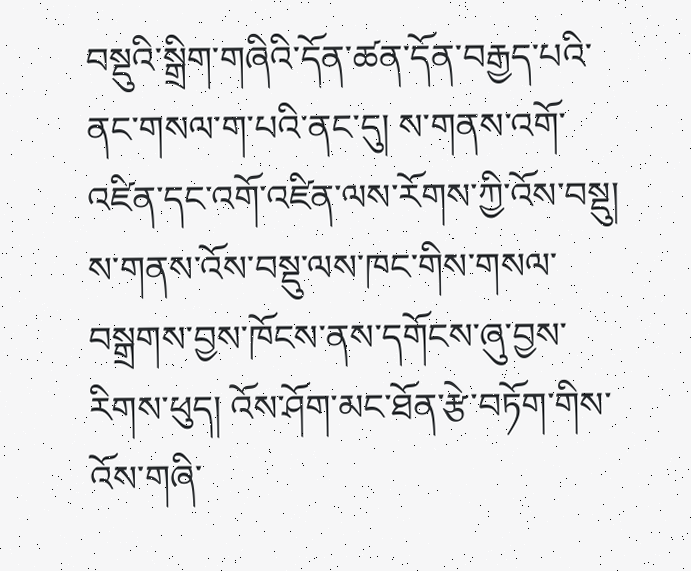བསྡུའི་སྒྲིག་གཞིའི་དོན་ཚན་དོན་བརྒྱད་པའི་ནང་གསལ་ག་པའི་ནང་དུ། ས་གནས་འགོ་འཛིན་དང་འགོ་འཛིན་ལས་རོགས་ཀྱི་འོས་བསྡུ།
ས་གནས་འོས་བསྡུ་ལས་ཁང་གིས་གསལ་བསྒྲགས་བྱས་ཁོངས་ནས་དགོངས་ཞུ་བྱས་རིགས་ཕུད། འོས་ཤོག་མང་ཐོན་རྩེ་བཏོག་གིས་འོས་གཞི་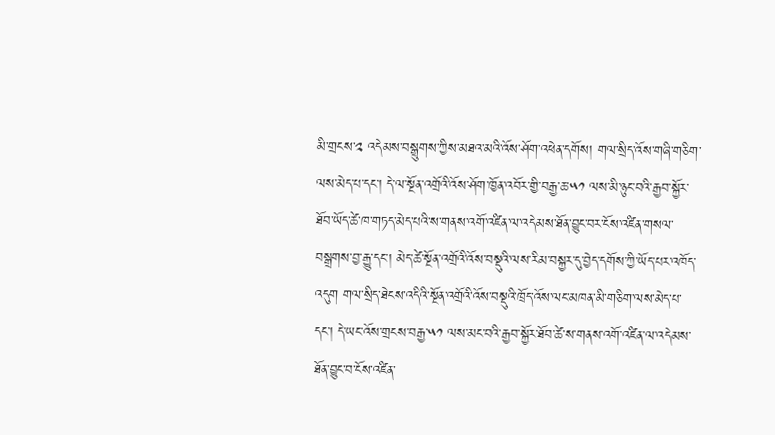མི་གྲངས་༢ འདེམས་བསྒྲུགས་ཀྱིས་མཐའ་མའི་འོས་ཤོག་འཕེན་དགོས། གལ་སྲིད་འོས་གཞི་གཅིག་ལས་མེད་པ་དང་། དེ་ལ་སྔོན་འགྲོའི་འོས་ཤོག་ཁྱོན་འབོར་གྱི་བརྒྱ་ཆ་༥༡ ལས་མི་ཉུང་བའི་རྒྱབ་སྐྱོར་ཐོབ་ཡོད་ཚེ་ཁ་གཏད་མེད་པའི་ས་གནས་འགོ་འཛིན་ལ་འདེམས་ཐོན་བྱུང་བར་ངོས་འཛིན་གསལ་བསྒྲགས་བྱ་རྒྱུ་དང་། མེད་ཚེ་སྔོན་འགྲོའི་འོས་བསྡུའི་ལས་རིམ་བསྐྱར་དུ་བྱེད་དགོས་ཀྱི་ཡོད་པར་འཁོད་འདུག གལ་སྲིད་ཐེངས་འདིའི་སྔོན་འགྲོའི་འོས་བསྡུའི་ཁྲོད་འོས་ལང་མཁན་མི་གཅིག་ལས་མེད་པ་དང་། དེ་ཡང་འོས་གྲངས་བརྒྱ་༥༡ ལས་མང་བའི་རྒྱབ་སྐྱོར་ཐོབ་ཚེ་ས་གནས་འགོ་འཛིན་ལ་འདེམས་ཐོན་བྱུང་བ་ངོས་འཛིན་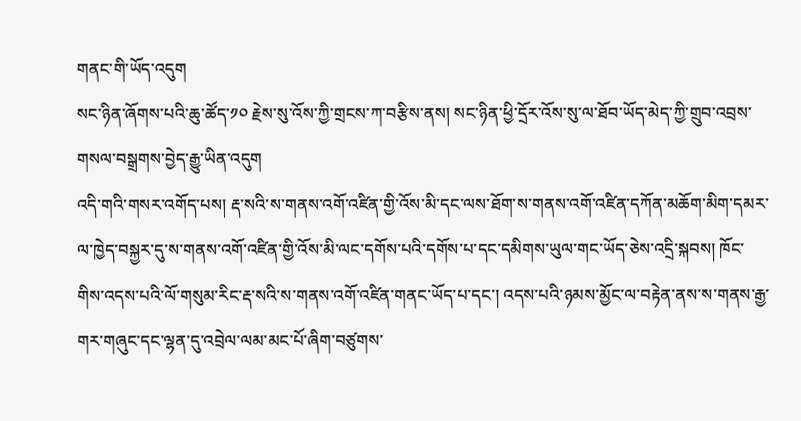གནང་གི་ཡོད་འདུག
སང་ཉིན་ཞོགས་པའི་ཆུ་ཚོད་༡༠ རྗེས་སུ་འོས་ཀྱི་གྲངས་ཀ་བརྩིས་ནས། སང་ཉིན་ཕྱི་དྲོར་འོས་སུ་ལ་ཐོབ་ཡོད་མེད་ཀྱི་གྲུབ་འབྲས་གསལ་བསྒྲགས་བྱེད་རྒྱུ་ཡིན་འདུག
འདི་གའི་གསར་འགོད་པས། རྡ་སའི་ས་གནས་འགོ་འཛིན་གྱི་འོས་མི་དང་ལས་ཐོག་ས་གནས་འགོ་འཛིན་དཀོན་མཆོག་མིག་དམར་ལ་ཁྱེད་བསྐྱར་དུ་ས་གནས་འགོ་འཛིན་གྱི་འོས་མི་ལང་དགོས་པའི་དགོས་པ་དང་དམིགས་ཡུལ་གང་ཡོད་ཅེས་འདྲི་སྐབས། ཁོང་གིས་འདས་པའི་ལོ་གསུམ་རིང་རྡ་སའི་ས་གནས་འགོ་འཛིན་གནང་ཡོད་པ་དང་། འདས་པའི་ཉམས་མྱོང་ལ་བརྟེན་ནས་ས་གནས་རྒྱ་གར་གཞུང་དང་ལྷན་དུ་འབྲེལ་ལམ་མང་པོ་ཞིག་བཙུགས་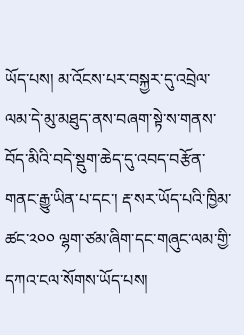ཡོད་པས། མ་འོངས་པར་བསྐྱར་དུ་འབྲེལ་ལམ་དེ་མུ་མཐུད་ནས་བཞག་སྟེ་ས་གནས་བོད་མིའི་བདེ་སྡུག་ཆེད་དུ་འབད་བརྩོན་གནང་རྒྱུ་ཡིན་པ་དང་། རྡ་སར་ཡོད་པའི་ཁྱིམ་ཚང་༢༠༠ ལྷག་ཙམ་ཞིག་དང་གཞུང་ལམ་གྱི་དཀའ་ངལ་སོགས་ཡོད་པས།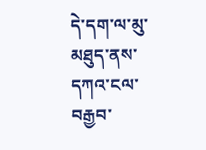དེ་དག་ལ་མུ་མཐུད་ནས་དཀའ་ངལ་བརྒྱབ་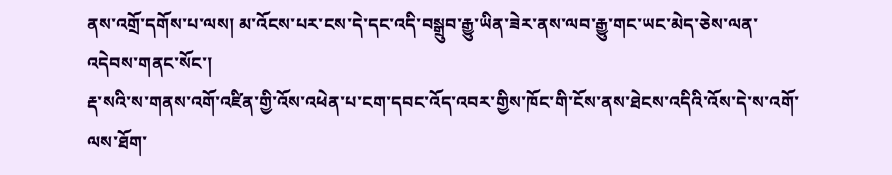ནས་འགྲོ་དགོས་པ་ལས། མ་འོངས་པར་ངས་དེ་དང་འདི་བསྒྲུབ་རྒྱུ་ཡིན་ཟེར་ནས་ལབ་རྒྱུ་གང་ཡང་མེད་ཅེས་ལན་འདེབས་གནང་སོང་།
རྡ་སའི་ས་གནས་འགོ་འཛིན་གྱི་འོས་འཕེན་པ་ངག་དབང་འོད་འབར་གྱིས་ཁོང་གི་ངོས་ནས་ཐེངས་འདིའི་འོས་དེ་ས་འགོ་ལས་ཐོག་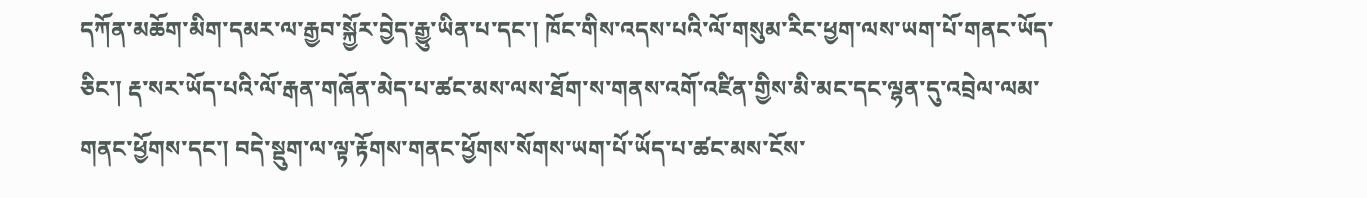དཀོན་མཆོག་མིག་དམར་ལ་རྒྱབ་སྐྱོར་བྱེད་རྒྱུ་ཡིན་པ་དང་། ཁོང་གིས་འདས་པའི་ལོ་གསུམ་རིང་ཕྱག་ལས་ཡག་པོ་གནང་ཡོད་ཅིང་། རྡ་སར་ཡོད་པའི་ལོ་རྒན་གཞོན་མེད་པ་ཚང་མས་ལས་ཐོག་ས་གནས་འགོ་འཛིན་གྱིས་མི་མང་དང་ལྷན་དུ་འབྲེལ་ལམ་གནང་ཕྱོགས་དང་། བདེ་སྡུག་ལ་ལྟ་རྟོགས་གནང་ཕྱོགས་སོགས་ཡག་པོ་ཡོད་པ་ཚང་མས་ངོས་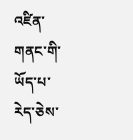འཛིན་གནང་གི་ཡོད་པ་རེད་ཅེས་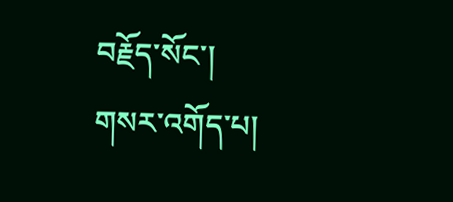བརྗོད་སོང་།
གསར་འགོད་པ།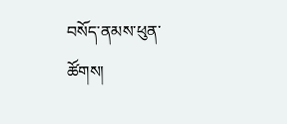བསོད་ནམས་ཕུན་ཚོགས།